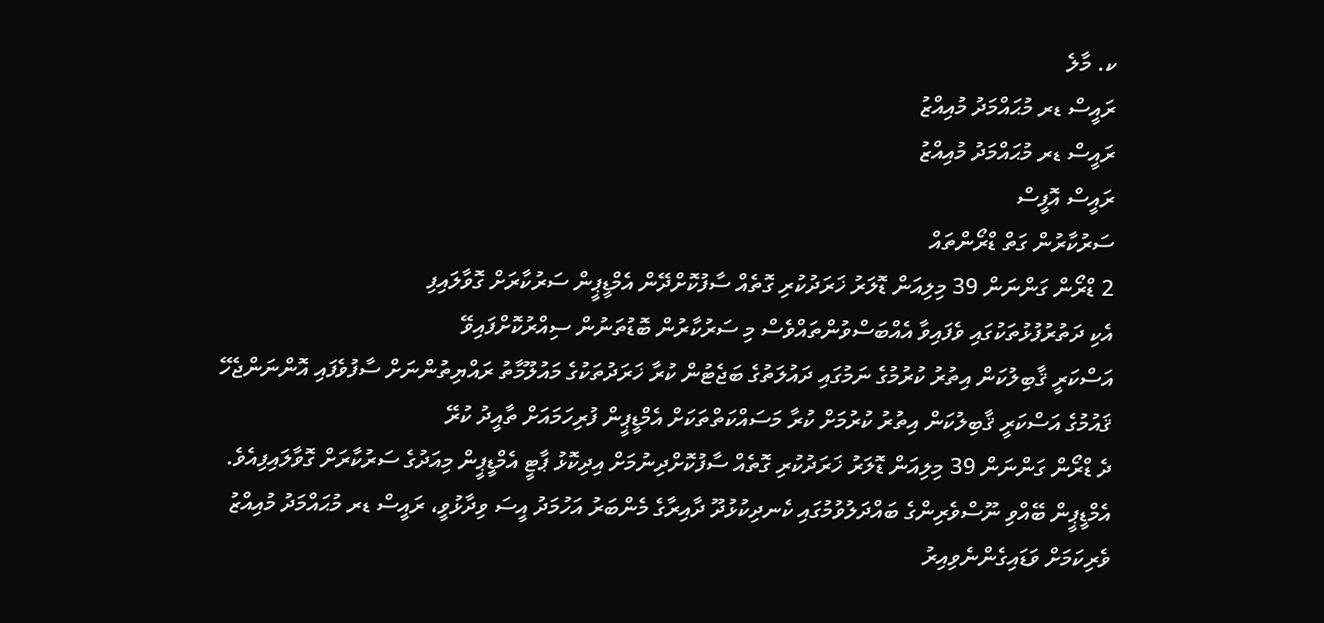ކ. މާލެ
ރައީސް ޑރ މުޙައްމަދު މުއިއްޒު
ރައީސް ޑރ މުޙައްމަދު މުއިއްޒު
ރައީސް އޮފީސް
ސަރުކާރުން ގަތް ޑްރޯންތައް
2 ޑްރޯން ގަންނަން 39 މިލިއަން ޑޮލަރު ޚަރަދުކުރި ގޮތެއް ސާފުކޮށްދޭން އެމްޑީޕީން ސަރުކާރަށް ގޮވާލައިފި
އެކި ދަތުރުފުޅުތަކުގައި ވެފައިވާ އެއްބަސްވުންތައްވެސް މި ސަރުކާރުން ބޮޑުތަނުން ސިއްރުކޮށްފައިވޭ
އަސްކަރީ ޤާބިލުކަން އިތުރު ކުރުމުގެ ނަމުގައި ދައުލަތުގެ ބަޖެޓުން ކުރާ ޚަރަދުތަކުގެ މައުލޫމާތު ރައްޔިތުންނަށް ސާފުވެފައި އޮންނަންޖެހޭ
ޤައުމުގެ އަސްކަރީ ޤާބިލުކަން އިތުރު ކުރުމަށް ކުރާ މަސައްކަތްތަކަށް އެމްޑީޕީން ފުރިހަމައަށް ތާއީދު ކުރޭ
ދެ ޑްރޯން ގަންނަން 39 މިލިއަން ޑޮލަރު ޚަރަދުކުރި ގޮތެއް ސާފުކޮށްދިނުމަށް އިދިކޮޅު ޕާޓީ އެމްޑީޕީން މިއަދުގެ ސަރުކާރަށް ގޮވާލައިފިއެވެ.
އެމްޑީޕީން ބޭއްވި ނޫސްވެރިންގެ ބައްދަލުވުމުގައި ކެނދިކުޅުދޫ ދާއިރާގެ މެންބަރު އަހުމަދު އީސަ ވިދާޅުވީ، ރައީސް ޑރ މުޙައްމަދު މުއިއްޒު ވެރިކަމަށް ވަޑައިގެންނެވިއިރު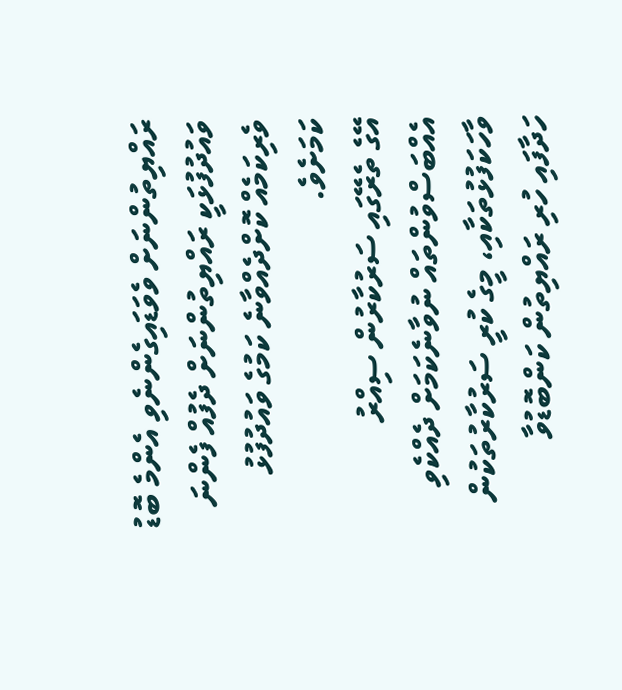ރައްޔިތުންނަށް ވެވަޑައިގެންނެވި އެންމެ ބޮޑު ވައުދުފުޅަކީ ރައްޔިތުންނަށް ދެފުއް ފެންނަ ވެރިކަމެއް ކޮށްދެއްވާނެ ކަމުގެ ވައުދުފުޅު ކަމަށެވެ.
އޭގެ ތެރޭގައި ސަރުކާރުން ސިއްރު އެއްބަސްވުންތައް ނުވާނެކަމަށް ދެއްކެވި ވާހަކަފުޅުތަކާއި، މީގެ ކުރީ ސަރުކާރުތަކުން ހަދާފައި ހުރި ރައްޔިތުން ކަންބޮޑުވާ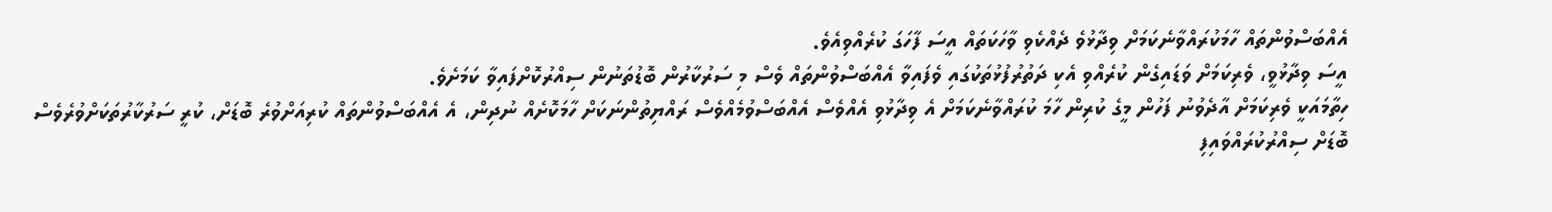އެއްބަސްވުންތައް ހާމަކުރައްވާނެކަމަށް ވިދާޅުވެ ދެއްކެވި ވާހަކަތައް އީސަ ފާހަގަ ކުރެއްވިއެވެ.
އީސަ ވިދާޅުވީ، ވެރިކަމަށް ވަޑައިގެން ކުރެއްވި އެކި ދަތުރުފުޅުތަކުގައި ވެފައިވާ އެއްބަސްވުންތައް ވެސް މި ސަރުކާރުން ބޮޑުތަނުން ސިއްރުކޮށްފައިވާ ކަމަށެވެ.
ހިތާމައަކީ ވެރިކަމަށް އާދެވުނު ފަހުން މީގެ ކުރިން ހާމަ ކުރައްވާނެކަމަށް އެ ވިދާޅުވި އެއްވެސް އެއްބަސްވުމެއްވެސް ރައްޔިތުންނަކަށް ހާމަކޮށެއް ނުދިން، އެ އެއްބަސްވުންތައް ކުރިއަށްވުރެ ބޮޑަށް، ކުރީ ސަރުކާރުތަކަށްވުރެވެސް ބޮޑަށް ސިއްރުކުރައްވައިފި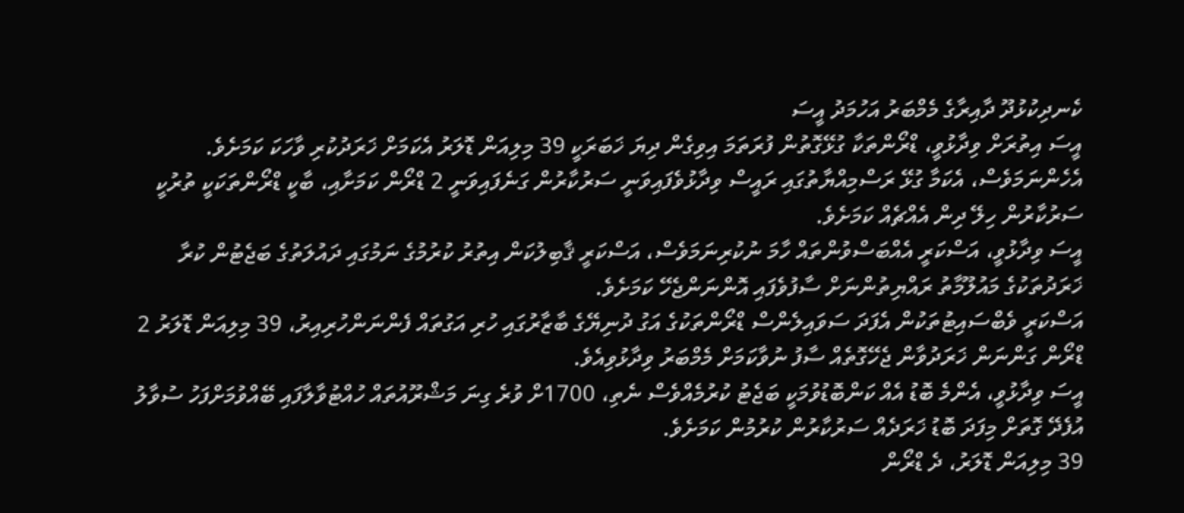ކެނދިކުޅުދޫ ދާއިރާގެ މެމްބަރު އަހުމަދު އީސަ
އީސަ އިތުރަށް ވިދާޅުވީ، ޑްރޯންތަކާ ގުޅޭގޮތުން ފުރަތަމަ އިވިގެން ދިޔަ ޚަބަރަކީ 39 މިލިއަން ޑޮލަރު އެކަމަށް ޚަރަދުކުރި ވާހަކަ ކަމަށެވެ.
އެހެންނަމަވެސް، އެކަމާ ގުޅޭ ރަސްމިއްޔާތުގައި ރައީސް ވިދާޅުވެފައިވަނީ ސަރުކާރުން ގަނެފައިވަނީ 2 ޑްރޯން ކަމަށާއި، ބާކީ ޑްރޯންތަކަކީ ތުރުކީ ސަރުކާރުން ހިލޭ ދިން އެއްޗެއް ކަމަށެވެ.
އީސަ ވިދާޅުވީ، އަސްކަރީ އެއްބަސްވުންތައް ހާމަ ނުކުރިނަމަވެސް، އަސްކަރީ ޤާބިލުކަން އިތުރު ކުރުމުގެ ނަމުގައި ދައުލަތުގެ ބަޖެޓުން ކުރާ ޚަރަދުތަކުގެ މައުލޫމާތު ރައްޔިތުންނަށް ސާފުވެފައި އޮންނަންޖެހޭ ކަމަށެވެ.
އަސްކަރީ ވެބްސައިޓުތަކުން އެފަދަ ސަވައިލެންސް ޑްރޯންތަކުގެ އަގު ދުނިޔޭގެ ބާޒާރުގައި ހުރި އަގުތައް ފެންނަންހުރިއިރު، 39 މިލިއަން ޑޮލަރު 2 ޑްރޯން ގަންނަން ޚަރަދުވާން ޖެހޭގޮތެއް ސާފު ނުވާކަމަށް މެމްބަރު ވިދާޅުވިއެވެ.
އީސަ ވިދާޅުވީ، އެންމެ ބޮޑު އެއް ކަންބޮޑުވުމަކީ ބަޖެޓު ކުރުމެއްވެސް ނެތި، 1700ށް ވުރެ ގިނަ މަޝްރޫއުތައް ހުއްޓުވާލާފައި ބޭއްވުމަށްފަހު ސުވާލު އުފެދޭ ގޮތަށް މިފަދަ ބޮޑު ޚަރަދެއް ސަރުކާރުން ކުރުމުން ކަމަށެވެ.
39 މިލިއަން ޑޮލަރު، ދެ ޑްރޯން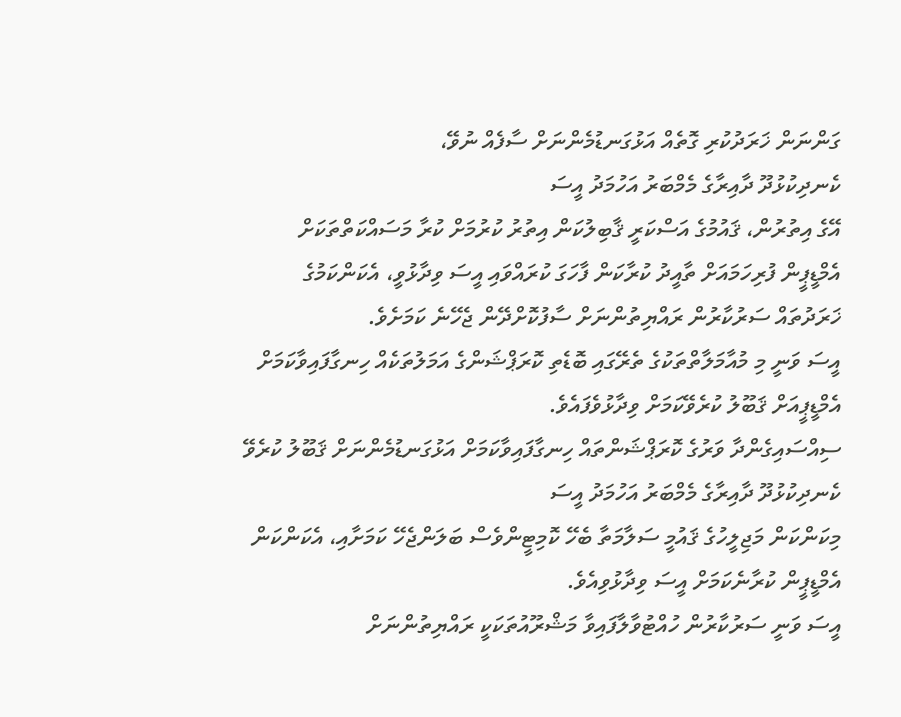ގަންނަން ޚަރަދުކުރި ގޮތެއް އަޅުގަނޑުމެންނަށް ސާފެއް ނުވޭ،
ކެނދިކުޅުދޫ ދާއިރާގެ މެމްބަރު އަހުމަދު އީސަ
އޭގެ އިތުރުން، ޤައުމުގެ އަސްކަރީ ޤާބިލުކަން އިތުރު ކުރުމަށް ކުރާ މަސައްކަތްތަކަށް އެމްޑީޕީން ފުރިހަމައަށް ތާއީދު ކުރާކަން ފާހަގަ ކުރައްވައި އީސަ ވިދާޅުވީ، އެކަންކަމުގެ ޚަރަދުތައް ސަރުކާރުން ރައްޔިތުންނަށް ސާފުކޮށްދޭން ޖެހޭނެ ކަމަށެވެ.
އީސަ ވަނީ މި މުއާމަލާތްތަކުގެ ތެރޭގައި ބޮޑެތި ކޮރަޕްޝަންގެ އަމަލުތަކެއް ހިނގާފައިވާކަމަށް އެމްޑީޕީއަށް ޤަބޫލު ކުރެވޭކަމަށް ވިދާޅުވެފައެވެ.
ސިއްސައިގެންދާ ވަރުގެ ކޮރަޕްޝަންތައް ހިނގާފައިވާކަމަށް އަޅުގަނޑުމެންނަށް ޤަބޫލު ކުރެވޭ
ކެނދިކުޅުދޫ ދާއިރާގެ މެމްބަރު އަހުމަދު އީސަ
މިކަންކަން މަޖިލީހުގެ ޤައުމީ ސަލާމަތާ ބެހޭ ކޮމިޓީންވެސް ބަލަންޖެހޭ ކަމަށާއި، އެކަންކަން އެމްޑީޕީން ކުރާނެކަމަށް އީސަ ވިދާޅުވިއެވެ.
އީސަ ވަނީ ސަރުކާރުން ހުއްޓުވާލާފައިވާ މަޝްރޫއުތަކަކީ ރައްޔިތުންނަށް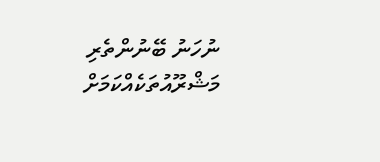ނުހަނު ބޭނުންތެރި މަޝްރޫއުތަކެއްކަމަށް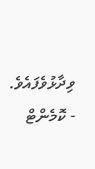ވިދާޅުވެފައެވެ.
- ކޮމެންޓް